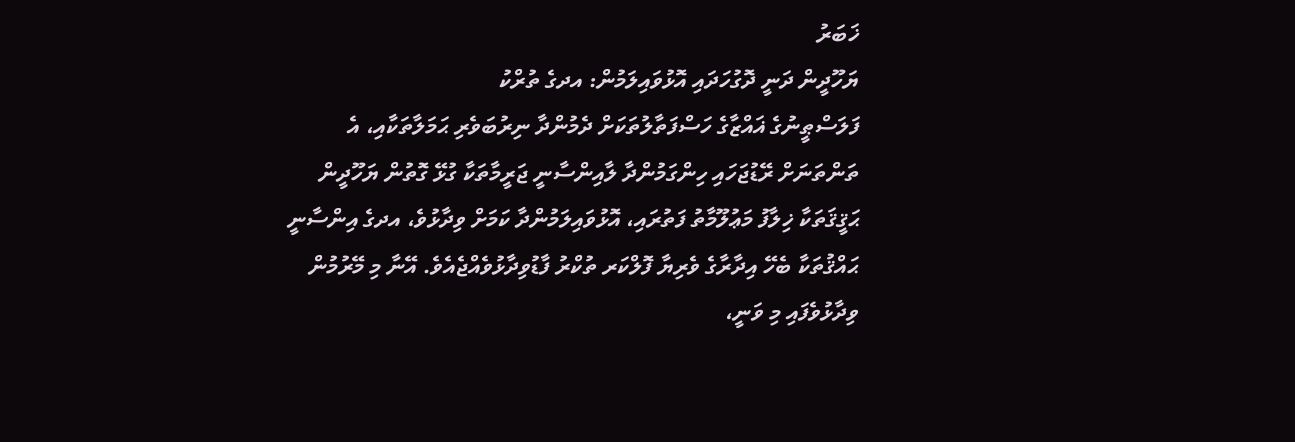ޚަބަރު
ޔަހޫދީން ދަނީ ދޮގުހަދައި އޮޅުވައިލަމުން: އދގެ ތުރްކު
ފަލަސްޠީނުގެ ޣައްޒާގެ ހަސްފަތާލުތަކަށް ދެމުންދާ ނިރުބަވެރި ޙަމަލާތަކާއި، އެ ތަންތަނަށް ރޭޑުޖަހައި ހިންގަމުންދާ ލާއިންސާނީ ޖަރީމާތަކާ ގުޅޭ ގޮތުން ޔަހޫދީން ޙަޤީޤަތަކާ ޚިލާފު މަޢުލޫމާތު ފަތުރައި، އޮޅުވައިލަމުންދާ ކަމަށް ވިދާޅުވެ، އދގެ އިންސާނީ ޙައްޤުތަކާ ބެހޭ އިދާރާގެ ވެރިޔާ ފޮލްކަރ ތުކްރު ފާޑުވިދާޅުވެއްޖެއެވެ. އޭނާ މި މޭރުމުން ވިދާޅުވެފައި މި ވަނީ،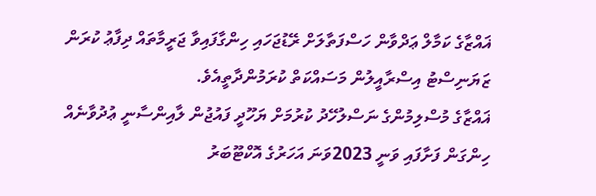ޣައްޒާގެ ކަމާލް ޢަދްވާން ހަސްފަތާލަށް ރޭޑުޖަހައި ހިންގާފައިވާ ޖަރީމާތައް ދިފާޢު ކުރަން ޒަޔަނިސްޓު އިސްރާއީލުން މަސައްކަތް ކުރަމުންދާތީއެވެ.
ޣައްޒާގެ މުސްލިމުންގެ ނަސްލުހޭދު ކުރުމަށް ޔަހޫދީ ފައުޖުން ލާއިންސާނީ ޢުދުވާނެއް ހިންގަން ފަށާފައި ވަނީ 2023ވަނަ އަހަރުގެ އޮކްޓޫބަރު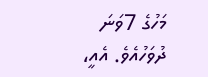މަހުގެ 7ވަނަ ދުވަހުއެވެ. އެއީ،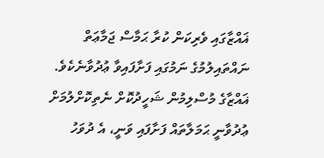ޣައްޒާގައި ވެރިކަން ކުރާ ޙަމާސް ޖަމާޢަތް ނައްތައިލުމުގެ ނަމުގައި ފަށާފައިވާ ޢުދުވާނެކެވެ. ޣައްޒާގެ މުސްލިމުން ޝަހީދުކޮށް ނެތިކޮށްލުމަށް ޢުދުވާނީ ޙަމަލާތައް ފަށާފައި ވަނީ، އެ ދުވަހު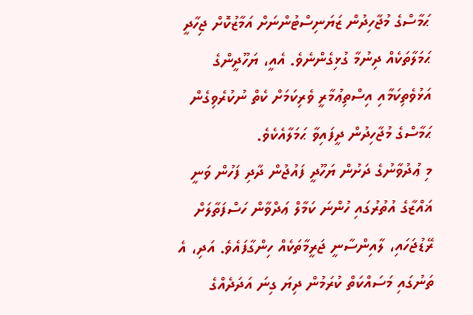ޙަމާސްގެ މުޖާހިދުން ޒަޔަނިސްޓުންނަށް އަމާޒުކޮށް ޖިހާދީ ޙަމަލާތަކެއް ދިނުމާ ގުޅިގެންނެވެ. އެއީ، ޔަހޫދީންގެ އަޅުވެތިކަމާއި އިސްތިޢުމާރީ ވެރިކަމަށް ކެތް ނުކުރެވިގެން ޙަމާސްގެ މުޖާހިދުން ދީފައިވާ ޙަމަލާއެކެވެ.
މި ޢުދުވާނުގެ ދަށުން ޔަހޫދީ ފައުޖުން ދާދި ފަހުން ވަނީ ޣައްޒާގެ އުތުރުގައި ހުންނަ ކަމާލް ޢަދްވާން ހަސްފަތާލަށް ރޭޑުޖަހައި، ލާއިންސާނީ ޖަރީމާތަކެއް ހިންގާފައެވެ. އަދި، އެ ތަނުގައި މަސައްކަތް ކުރަމުން ދިޔަ ގިނަ އަދަދެއްގެ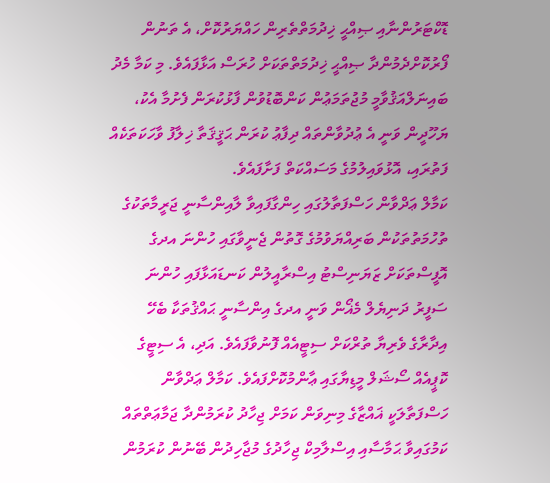ޑޮކްޓަރުންނާއި ޞިއްޙީ ޚިދުމަތްތެރިން ހައްޔަރުކޮށް، އެ ތަނުން ފޯރުކޮށްދެމުންދާ ޞިއްޙީ ޚިދުމަތްތަކަށް ހުރަސް އަޅާފައެވެ. މި ކަމާ މެދު ބައިނަލްއަޤުވާމީ މުޖުތަމަޢުން ކަންބޮޑުވުން ފާޅުކުރަން ފެށުމާ އެކު، ޔަހޫދީން ވަނީ އެ ޢުދުވާންތައް ދިފާޢު ކުރަން ޙަޤީޤަތާ ޚިލާފު ވާހަކަތަކެއް ފަތުރައި، އޮޅުވައިލުމުގެ މަސައްކަތް ފަށާފައެވެ.
ކަމާލް ޢަދްވާން ހަސްފަތާލުގައި ހިންގާފައިވާ ލާއިންސާނީ ޖަރީމާތަކުގެ ތުހުމަތުތަކުން ބަރިއްޔަވުމުގެ ގޮތުން ޖެނީވާގައި ހުންނަ އދގެ އޮފީސްތަކަށް ޒަޔަނިސްޓު އިސްރާއީލުން ކަނޑައަޅާފައި ހުންނަ ސަފީރު ދަނިޔެލް މެޣޯން ވަނީ އދގެ އިންސާނީ ޙައްޤުތަކާ ބެހޭ އިދާރާގެ ވެރިޔާ ތުރްކަށް ސިޓީއެއް ފޮނުވާފައެވެ. އަދި، އެ ސިޓީގެ ކޮޕީއެއް ސޯޝަލް މީޑިޔާގައި ޢާންމުކޮށްފައެވެ. ކަމާލް ޢަދްވާން ހަސްފަތާލަކީ ޣައްޒާގެ މިނިވަން ކަމަށް ޖިހާދު ކުރަމުންދާ ޖަމާޢަތްތައް ކަމުގައިވާ ޙަމާސާއި އިސްލާމިކް ޖިހާދުގެ މުޖާހިދުން ބޭނުން ކުރަމުން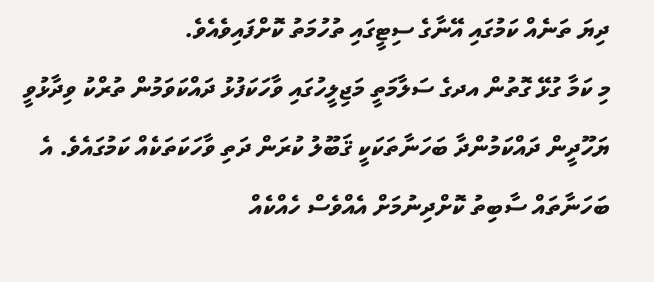ދިޔަ ތަނެއް ކަމުގައި އޭނާގެ ސިޓީގައި ތުހުމަތު ކޮށްފައިވެއެވެ.
މި ކަމާ ގުޅޭ ގޮތުން އދގެ ސަލާމަތީ މަޖިލީހުގައި ވާހަކަފުޅު ދައްކަވަމުން ތުރްކު ވިދާޅުވީ ޔަހޫދީން ދައްކަމުންދާ ބަހަނާތަކަކީ ޤަބޫލު ކުރަން ދަތި ވާހަކަތަކެއް ކަމުގައެވެ. އެ ބަހަނާތައް ސާބިތު ކޮށްދިނުމަށް އެއްވެސް ހެއްކެއް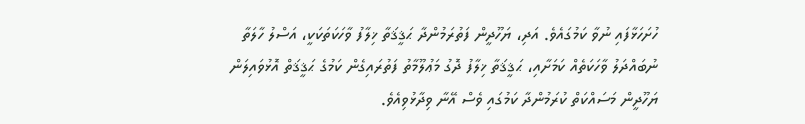ހުށަހަޅާފައި ނުވާ ކަމުގައެވެ. އަދި، ޔަހޫދީން ފަތުރަމުންދާ ޙަޤީޤަތާ ޚިލާފު ވާހަކަތަކަކީ، އަސްލު ހާލަތާ ނުބައްދަލު ވާހަކަތެއް ކަމަށާއި، ޙަޤީޤަތާ ޚިލާފު ދޮގު މަޢުލޫމާތު ފަތުރައިގެން ކަމުގެ ޙަޤީޤަތް އޮޅުވައިލަން ޔަހޫދީން މަސައްކަތް ކުރަމުންދާ ކަމުގައި ވެސް އޭނާ ވިދާޅުވިއެވެ.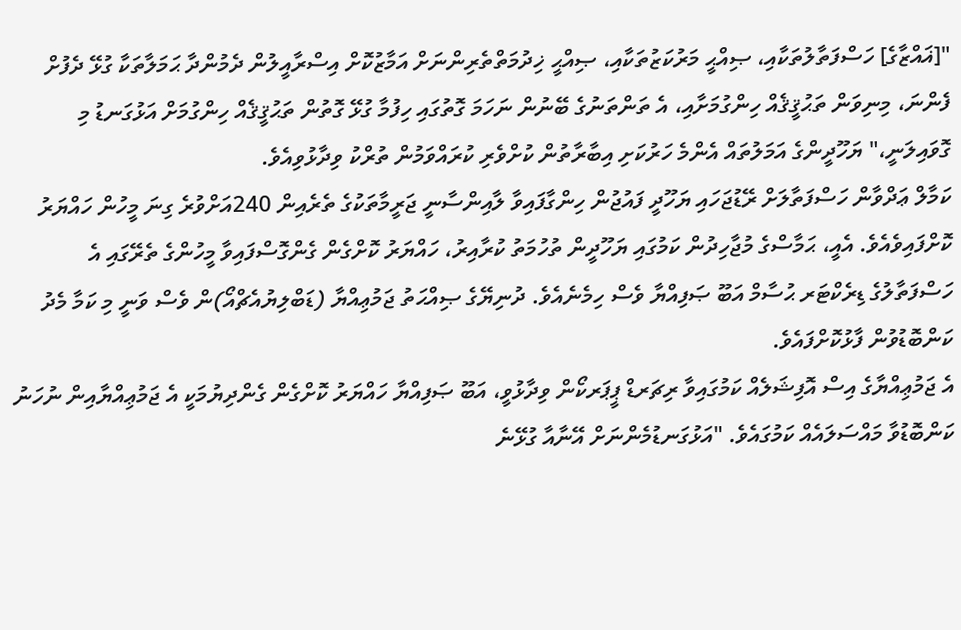"[ޣައްޒާގެ] ހަސްފަތާލުތަކާއި، ޞިއްޙީ މަރުކަޒުތަކާއި، ޞިއްޙީ ޚިދުމަތްތެރިންނަށް އަމާޒުކޮށް އިސްރާއީލުން ދެމުންދާ ޙަމަލާތަކާ ގުޅޭ ދެފުށް ފެންނަ، މިނިވަން ތަޙުޤީޤެއް ހިންގުމަށާއި، އެ ތަންތަނުގެ ބޭނުން ނަހަމަ ގޮތުގައި ހިފުމާ ގުޅޭ ގޮތުން ތަޙުޤީޤެއް ހިންގުމަށް އަޅުގަނޑު މި ގޮވައިލަނީ،" ޔަހޫދީންގެ އަމަލުތައް އެންމެ ހަރުކަށި އިބާރާތުން ކުށްވެރި ކުރައްވަމުން ތުރްކު ވިދާޅުވިއެވެ.
ކަމާލް ޢަދްވާން ހަސްފަތާލަށް ރޭޑުޖަހައި ޔަހޫދީ ފައުޖުން ހިންގާފައިވާ ލާއިންސާނީ ޖަރީމާތަކުގެ ތެރެއިން 240އަށްވުރެ ގިނަ މީހުން ހައްޔަރު ކޮށްފައިވެއެވެ. އެއީ، ޙަމާސްގެ މުޖާހިދުން ކަމުގައި ޔަހޫދީން ތުހުމަތު ކުރާއިރު، ހައްޔަރު ކޮށްގެން ގެންގޮސްފައިވާ މީހުންގެ ތެރޭގައި އެ ހަސްފަތާލުގެ ޑިރެކްޓަރ ޙުސާމް އަބޫ ޞަފިއްޔާ ވެސް ހިމެނެއެވެ. ދުނިޔޭގެ ޞިއްޙަތު ޖަމުޢިއްޔާ (ޑަބްލިޔުއެޗްއޯ)ން ވެސް ވަނީ މި ކަމާ މެދު ކަންބޮޑުވުން ފާޅުކޮށްފައެވެ.
އެ ޖަމުޢިއްޔާގެ އިސް އޮފިޝަލެއް ކަމުގައިވާ ރިޗަރޑް ޕީޕަރކޯން ވިދާޅުވީ، އަބޫ ޞަފިއްޔާ ހައްޔަރު ކޮށްގެން ގެންދިޔުމަކީ އެ ޖަމުޢިއްޔާއިން ނުހަނު ކަންބޮޑުވާ މައްސަލައެއް ކަމުގައެވެ. "އަޅުގަނޑުމެންނަށް އޭނާއާ ގުޅޭނެ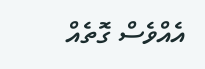އެއްވެސް ގޮތެއް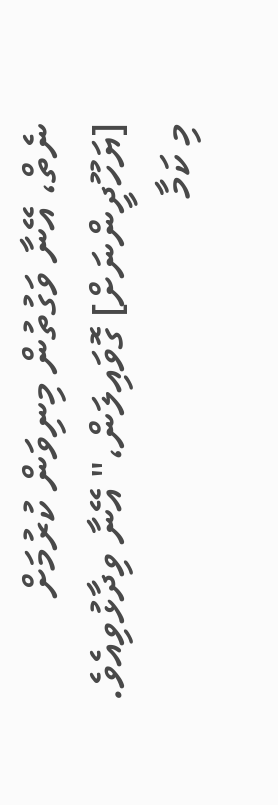ނެތް، އޭނާ ވަގުތުން މިނިވަން ކުރުމަށް [ޔަހޫދީންނަށް] ގޮވައިލަން،" އޭނާ ވިދާޅުވިއެވެ.
މި ކަމާ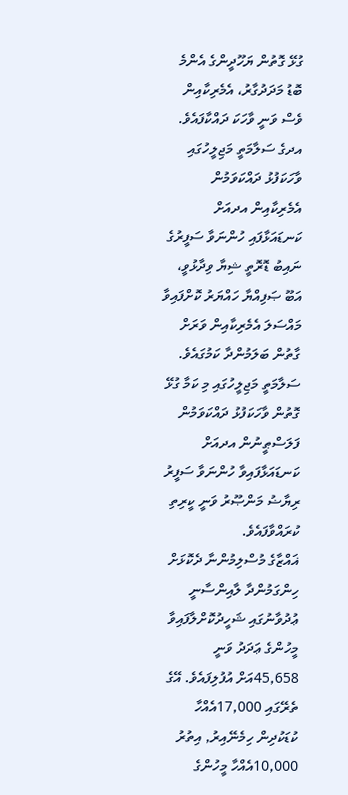ގުޅޭ ގޮތުން ޔަހޫދީންގެ އެންމެ ބޮޑު މަދަދުގާރު، އެމެރިކާއިން ވެސް ވަނީ ވާހަކަ ދައްކާފައެވެ. އދގެ ސަލާމަތީ މަޖިލީހުގައި ވާހަކަފުޅު ދައްކަވަމުން އެމެރިކާއިން އދއަށް ކަނޑައަޅާފައި ހުންނަވާ ސަފީރުގެ ނައިބު ޑޮރޮތީ ޝިޔާ ވިދާޅުވީ، އަބޫ ޞަފިއްޔާ ހައްޔަރު ކޮށްފައިވާ މައްސަލަ އެމެރިކާއިން ވަރަށް ގާތުން ބަލަމުންދާ ކަމުގައެވެ. ސަލާމަތީ މަޖިލީހުގައި މި ކަމާ ގުޅޭ ގޮތުން ވާހަކަފުޅު ދައްކަވަމުން ފަލަސްޠީނުން އދއަށް ކަނޑައަޅާފައިވާ ހުންނަވާ ސަފީރު ރިޔާޟު މަންޞޫރު ވަނީ ކީރިތި ކުރައްވާފައެވެ.
ޣައްޒާގެ މުސްލިމުންނާ ދެކޮޅަށް ހިންގަމުންދާ ލާއިންސާނީ ޢުދުވާނުގައި ޝަހީދުކޮށްލާފައިވާ މީހުންގެ ޢަދަދު ވަނީ 45,658އަށް އުފުލިފައެވެ. އޭގެ ތެރޭގައި 17,000އެއްހާ ކުޑަކުދިން ހިމެނޭއިރު, އިތުރު 10,000އެއްހާ މީހުންގެ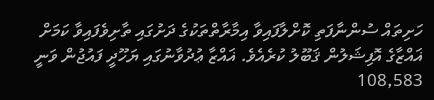ހަށިތައް ސުންނާފަތި ކޮށްލާފައިވާ އިމާރާތްތަކުގެ ދަށުގައި ތާށިވެފައިވާ ކަމަށް ޣައްޒާގެ އޮފިޝަލުން ޤަބޫލު ކުރެއެވެ. ޣައްޒާ ޢުދުވާނުގައި ޔަހޫދީ ފައުޖުން ވަނީ 108,583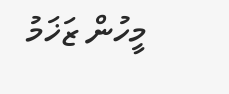މީހުން ޒަޚަމު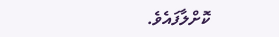ކޮށްލާފައެވެ.